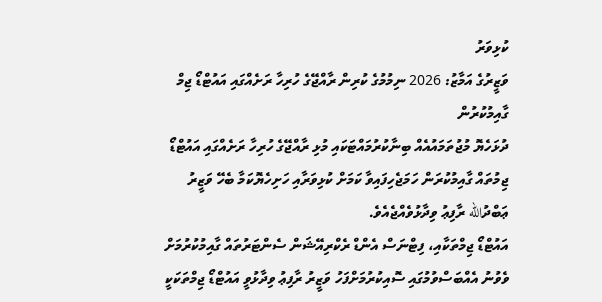ކުޅިވަރު
ވަޒީރުގެ އަމާޒު: 2026 ނިމުމުގެ ކުރިން ރާއްޖޭގެ ހުރިހާ ރަށެއްގައި އައުޓްޑޯ ޖިމް ގާއިމުކުރުން
ދުޅަހެޔޮ މުޖުތަމައުއެއް ބިނާކުރުމައްޓަކައި މުޅި ރާއްޖޭގެ ހުރިހާ ރަށެއްގައި އައުޓްޑޯ ޖިމުތައް ގާއިމުކުރަން ހަމަޖެހިފައިވާ ކަމަށް ކުޅިވަރާއި ހަށިހެޔޮކަމާ ބެހޭ ވަޒީރު ޢަބްދުالله ރާފިޢު ވިދާޅުވެއްޖެއެވެ.
އައުޓްޑޯ ޖިމްތަކާއި، ފިޓްނަސް އެންޑް ރެކްރިއޭޝަން ސެންޓަރުތައް ގާއިމުކުރުމަށް ވެވުނު އެއްބަސްވުމުގައި ސޮއިކުރުމަށްފަހު ވަޒީރު ރާފިޢު ވިދާޅުވީ އައުޓްޑޯ ޖިމްތަކަކީ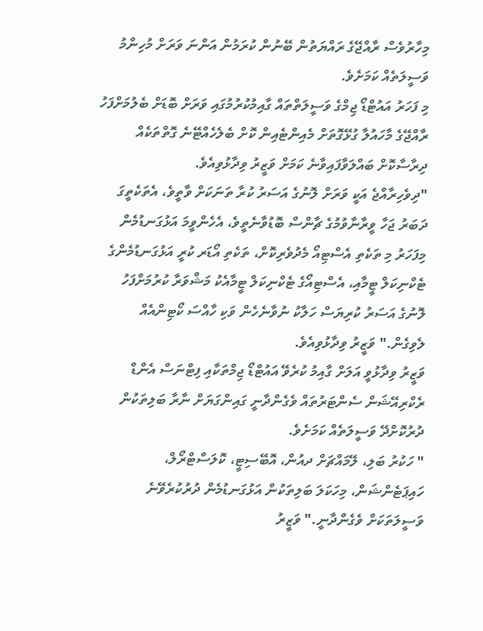މިހާރުވެސް ރާއްޖޭގެ ރައްޔަތުން ބޭނުން ކުރަމުން އަންނަ ވަރަށް މުހިންމު ވަސީލަތެއް ކަމަށެވެ.
މި ފަހަރު އައުޓްޑޯ ޖިމްގެ ވަސީލަތްތައް ގާއިމުކުރުމުގައި ވަރަށް ބޮޑަށް ބެލުމަށްފަހު ރާއްޖޭގެ މާހައުލާ ގުޅޭގޮތަށް މެއިންޓެއިން ކޮށް ބެލެހެއްޓޭނެ ގޮތްތަކެއް ދިރާސާކޮށް ބައްލަވާފައިވާނެ ކަމަށް ވަޒީރު ވިދާޅުވިއެވެ.
"ދިވެހިރާއްޖެ އަކީ ވަރަށް ލޮނުގެ އަސަރު ކުރާ ތަނަކަށް ވާތީވެ، އެތަކެތީގަ ދަބަރު ޖަހާ ވީރާނާވުމުގެ ޗާންސް ބޮޑުވާނެތީވެ، އެހެންވީމަ އަޅުގަނޑުމެން މިފަހަރު މި ތަކެތި އެސްޓިއޯ މެދުވެރިކޮށް، ތަކެތި އޯޑަރ ކުރީ އަޅުގަނޑުމެންގެ ޓެކްނިކަލް ޓީމާއި، އެސްޓިއޯގެ ޓެކްނިކަލް ޓީމާއެކު މަޝްވަރާ ކުރުމަށްފަހު ލޮނުގެ އަސަރު ކުރިޔަސް ހަލާކު ނުވާނެހެން ވަކި ހާއްސަ ކޯޓިންއެއް ލެވިގެން." ވަޒީރު ވިދާޅުވިއެވެ.
ވަޒީރު ވިދާޅުވީ އަލަށް ގާއިމު ކުރެވޭ އައުޓްޑޯ ޖިމްތަކާއި ފިޓްނަސް އެންޑް ރެކްރިއޭޝަން ސެންޓަރުތައް ވެގެންދާނީ ގައިންގަޔަށް ނާރާ ބަލިތަކުން ދުރުކޮށްދޭ ވަސީލަތެއް ކަމަށެވެ.
" ހަކުރު ބަލި، ލޭމައްޗަށް ދއުން، އޮބޭސިޓީ، ކޮލަސްޓްރޯލް، ހައިޕަޓެންޝަން، މިހަކަލަ ބަލިތަކުން އަޅުގަނޑުމެން ދުރުކުރެވޭނެ ވަސީލަތަކަށް ވެގެންދާނީ." ވަޒީރު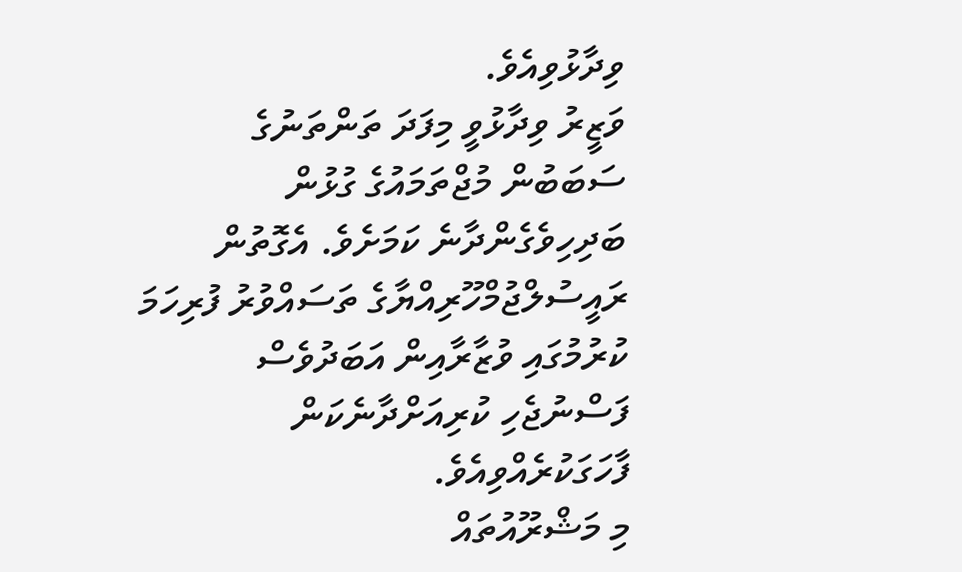ވިދާޅުވިއެވެ.
ވަޒީރު ވިދާޅުވީ މިފަދަ ތަންތަނުގެ ސަބަބުން މުޖްތަމައުގެ ގުޅުން ބަދިހިވެގެންދާނެ ކަމަށެވެ. އެގޮތުން ރައީސުލްޖުމްހޫރިއްޔާގެ ތަސައްވުރު ފުރިހަމަ ކުރުމުގައި ވުޒާރާއިން އަބަދުވެސް ފަސްނުޖެހި ކުރިއަށްދާނެކަން ފާހަގަކުރެއްވިއެވެ.
މި މަޝްރޫއުތައް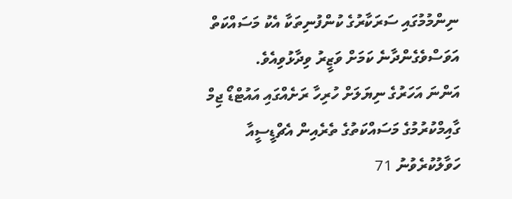ނިންމުމުގައި ސަރަކާރުގެ ކުންފުނިތަކާ އެކު މަސައްކަތް އަވަސްވެގެންދާނެ ކަމަށް ވަޒީރު ވިދާޅުވިއެވެ.
އަންނަ އަހަރުގެ ނިޔަލަށް ހުރިހާ ރަށެއްގައި އައުޓްޑޯ ޖިމް ގާއިމްކުރުމުގެ މަސައްކަތުގެ ތެރެއިން އެޗްޑީސީއާ ހަވާލުކުރެވުނު 71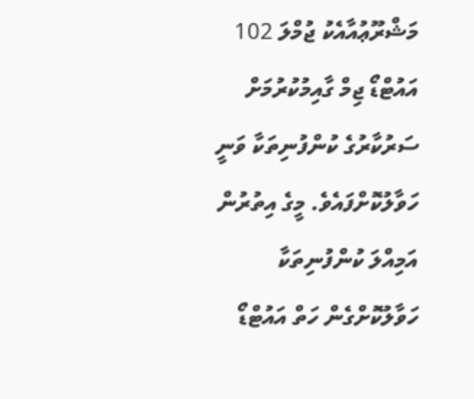މަޝްރޫޢުއާއެކު ޖުމްލަ 102 އައުޓްޑޯ ޖިމް ގާއިމުކުރުމަށް ސަރުކާރުގެ ކުންފުނިތަކާ ވަނީ ހަވާލުކޮށްފައެވެ. މީގެ އިތުރުން އަމިއްލަ ކުންފުނިތަކާ ހަވާލުކޮށްގެން ހަތް އައުޓްޑޯ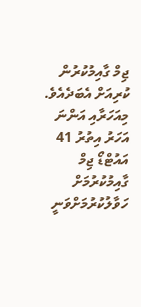ޖިމް ގާއިމުކުރުން ކުރިއަށް އެބަދެއެވެ.
މިއަހަރާއި އަންނަ އަހަރު އިތުރު 41 އައުޓްޑޯ ޖިމް ގާއިމުކުރުމަށް ހަވާލުކުރުމަށްވަނީ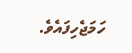ހަމަޖެހިފައެވެ.